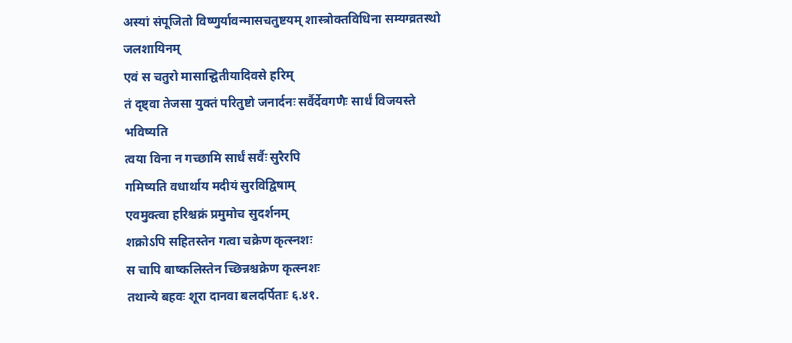अस्यां संपूजितो विष्णुर्यावन्मासचतुष्टयम् शास्त्रोक्तविधिना सम्यग्व्रतस्थो जलशायिनम्
एवं स चतुरो मासान्द्वितीयादिवसे हरिम्
तं दृष्ट्वा तेजसा युक्तं परितुष्टो जनार्दनः सर्वैर्देवगणैः सार्धं विजयस्ते भविष्यति
त्वया विना न गच्छामि सार्धं सर्वैः सुरैरपि
गमिष्यति वधार्थाय मदीयं सुरविद्विषाम्
एवमुक्त्वा हरिश्चक्रं प्रमुमोच सुदर्शनम्
शक्रोऽपि सहितस्तेन गत्वा चक्रेण कृत्स्नशः
स चापि बाष्कलिस्तेन च्छिन्नश्चक्रेण कृत्स्नशः
तथान्ये बहवः शूरा दानवा बलदर्पिताः ६.४१.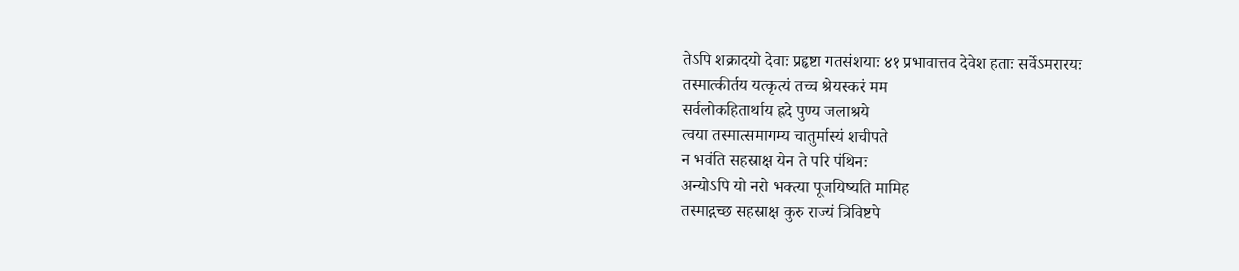तेऽपि शक्रादयो देवाः प्रहृष्टा गतसंशयाः ४१ प्रभावात्तव देवेश हताः सर्वेऽमरारयः
तस्मात्कीर्तय यत्कृत्यं तच्च श्रेयस्करं मम
सर्वलोकहितार्थाय ह्रदे पुण्य जलाश्रये
त्वया तस्मात्समागम्य चातुर्मास्यं शचीपते
न भवंति सहस्राक्ष येन ते परि पंथिनः
अन्योऽपि यो नरो भक्त्या पूजयिष्यति मामिह
तस्माद्गच्छ सहस्राक्ष कुरु राज्यं त्रिविष्टपे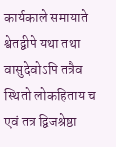कार्यकाले समायाते श्वेतद्वीपे यथा तथा
वासुदेवोऽपि तत्रैव स्थितो लोकहिताय च
एवं तत्र द्विजश्रेष्ठा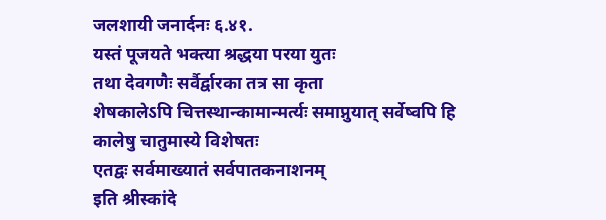जलशायी जनार्दनः ६.४१.
यस्तं पूजयते भक्त्या श्रद्धया परया युतः
तथा देवगणैः सर्वैर्द्वारका तत्र सा कृता
शेषकालेऽपि चित्तस्थान्कामान्मर्त्यः समाप्नुयात् सर्वेष्वपि हि कालेषु चातुमास्ये विशेषतः
एतद्वः सर्वमाख्यातं सर्वपातकनाशनम्
इति श्रीस्कांदे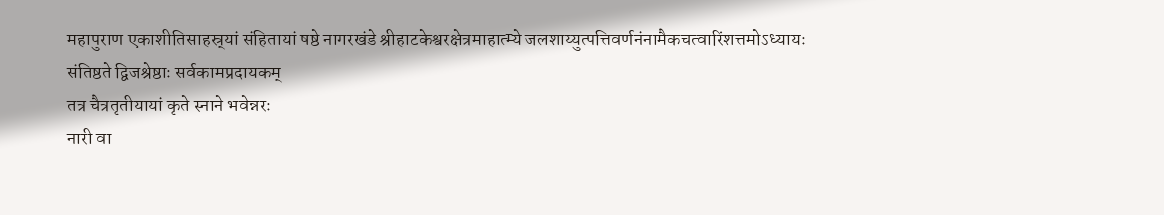महापुराण एकाशीतिसाहस्र्यां संहितायां षष्ठे नागरखंडे श्रीहाटकेश्वरक्षेत्रमाहात्म्ये जलशाय्युत्पत्तिवर्णनंनामैकचत्वारिंशत्तमोऽध्यायः
संतिष्ठते द्विजश्रेष्ठाः सर्वकामप्रदायकम्
तत्र चैत्रतृतीयायां कृते स्नाने भवेन्नरः
नारी वा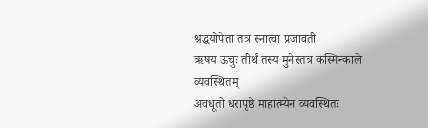श्रद्धयोपेता तत्र स्नात्वा प्रजावती
ऋषय ऊचुः तीर्थं तस्य मुनेस्तत्र कस्मिन्काले व्यवस्थितम्
अवधूतो धरापृष्ठे माहात्म्येन व्यवस्थितः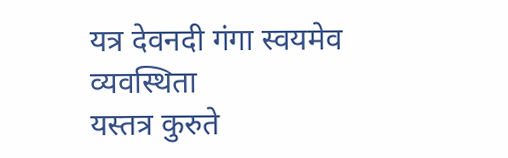यत्र देवनदी गंगा स्वयमेव व्यवस्थिता
यस्तत्र कुरुते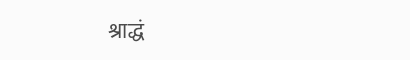श्राद्धं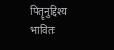पितॄनुद्दिश्य भावितः